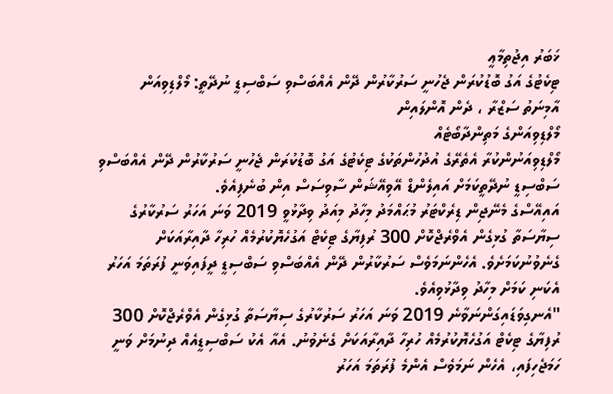ޚަބަރު އިޖުތިމާޢީ
ޓިކެޓުގެ އަގު ބޮޑުކުރަން ޖެހުނީ ސަރުކާރުން ދޭން އެއްބަސްވި ސަބްސިޑީ ނުދޭތީ: މޯލްޑިވިއަން
އާމިނަތު ސަޒްރާ ، ދެން އޮންލައިން
މޯލްޑިވިއަންގެ މަތިންދާބޯޓެއް
މޯލްޑިވިއަނުންކުރާ އެތެރޭގެ އުދުހުންތަކުގެ ޓިކެޓުގެ އަގު ބޮޑުކުރަން ޖެހުނީ ސަރުކާރުން ދޭން އެއްބަސްވި ސަބްސިޑީ ނުދޭތީކަމަށް އައިލެންޑް އޭވިއޭޝަން ސާވިސަސް އިން ބުނެފިއެވެ.
އައިއޭސްގެ މެނޭޖިން ޑިރެކްޓަރު މުޙައްމަދު މިހާދު މިއަދު ވިދާޅުވީ 2019 ވަނަ އަހަރު ސަރުކާރުގެ ސިޔާސަތާ ގުޅިގެން އެވްރެޖްކޮށް 300 ރުފިޔާގެ ޓިކެޓް އަގުހެޔޮކުރުމެއް ހުރިހާ ދާއިރާއަކަށް ގެނެވުނުކަމަށެވެ. އެހެންނަމަވެސް ސަރުކާރުން ދޭން އެއްބަސްވި ސަބްސިޑީ ދީފައިވަނީ ފުރަތަމަ އަހަރު އެކަނި ކަމަށް މިހާދު ވިދާޅުވިއެވެ.
"އެނގިވަޑައިގަންނަވާނެ 2019 ވަނަ އަހަރު ސަރުކާރުގެ ސިޔާސަތާ ގުޅިގެން އެވްރެޖްކޮށް 300 ރުފިޔާގެ ޓިކެޓް އަގުހެޔޮކުރުމެއް ހުރިހާ ދާއިރާއަކަށް ގެނެވުނު. އެއާ އެކު ސަބްސިޑީއެއް ދިނުމަށް ވަނީ ހަމަޖެހިފައި، އެހެން ނަމަވެސް އެންމެ ފުރަތަމަ އަހަރު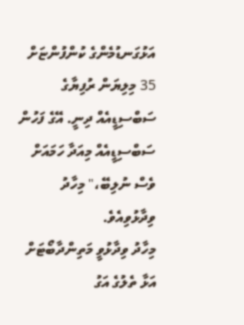އަޅުގަނޑުމެންގެ ކުންފުންޏަށް 35 މިލިޔަން ރުފިޔާގެ ސަބްސިޑީއެއް ދިނީ. އޭގެ ފަހުން ސަބްސިޑީއެއް މިއަދާ ހަމައަށް ވެސް ނުލިބޭ،" މިހާދު ވިދާޅުވިއެވެ.
މިހާދު ވިދާޅުވީ މަތިންދާބޯޓަށް އަޅާ ތެލުގެ އަގު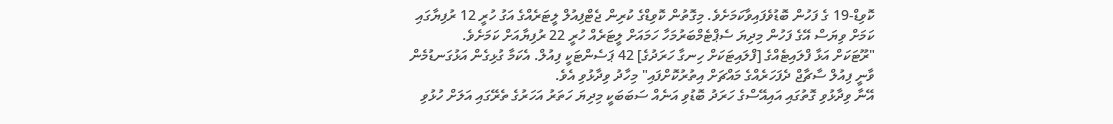ކޮވިޑް-19 ގެ ފަހުން ބޮޑުވެފައިވާކަމަށެވެ. މިގޮތުން ކޮވިޑްގެ ކުރިން ޖެޓްފިއުލް ލީޓަރެއްގެ އަގު ހުރީ 12 ރުފިޔާގައި ކަމަށް ވިޔަސް އޭގެ ފަހުން މިދިޔަ ސެޕްޓެމްބަރުމަހާ ހަމައަށް ލީޓަރެއް ހުރީ 22 ރުފިޔާއަށް ކަމަށެވެ.
"ރޫޓަކަށް އަޅާ ފްލައިޓެއްގެ [ފްލައިޓަކަށް ހިނގާ ހަރަދުގެ] 42 ޕަސެންޓަކީ ފިއުލް. އެކަމާ ގުޅިގެން އަޅުގަނޑުމެން ވާނީ ފިއުލް ސާޗާޖް ދެފަހަރެއްގެ މައްޗަށް އިތުރުކޮށްފައި" މިހާދު ވިދާޅުވި އެވެ.
އޭނާ ވިދާޅުވި ގޮތުގައި އައިއޭސްގެ ހަރަދު ބޮޑުވި އަނެއް ސަބަބަކީ މިދިޔަ ހަތަރު އަހަރުގެ ތެރޭގައި އަލަށް ހުޅުވި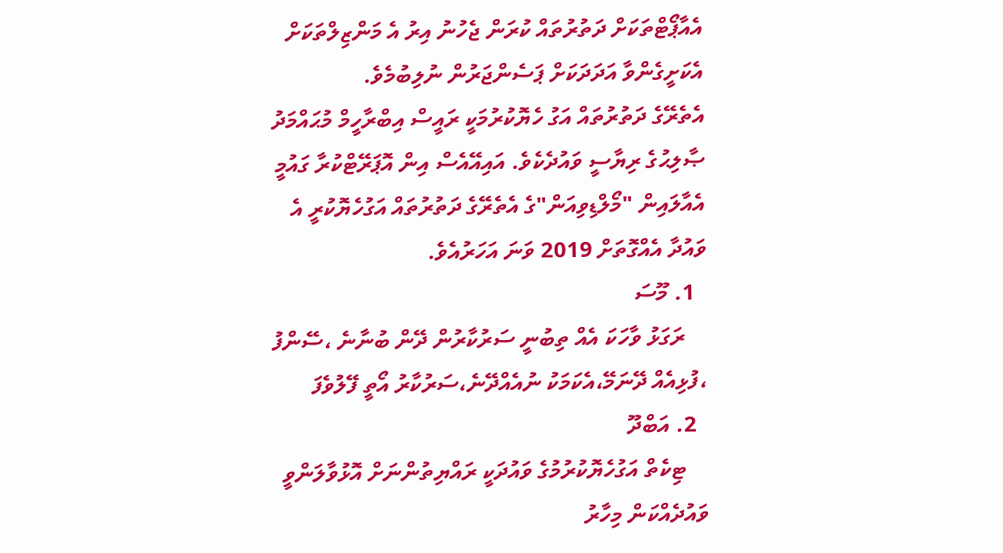އެއާޕޯޓްތަކަށް ދަތުރުތައް ކުރަން ޖެހުނު އިރު އެ މަންޒިލްތަކަށް އެކަށީގެންވާ އަދަދަކަށް ޕަސެންޖަރުން ނުލިބުމެވެ.
އެތެރޭގެ ދަތުރުތައް އަގު ހެޔޮކުރުމަކީ ރައީސް އިބްރާހީމް މުޙައްމަދު ޞާލިޙުގެ ރިޔާސީ ވައުދެކެވެ. އައިއޭއެސް އިން އޮޕަރޭޓްކުރާ ގައުމީ އެއާލައިން "މޯލްޑިވިއަން"ގެ އެތެރޭގެ ދަތުރުތައް އަގުހެޔޮކުރީ އެ ވައުދާ އެއްގޮތަށް 2019 ވަނަ އަހަރުއެވެ.
  1. މޫސަ
    ރަގަޅު ވާހަކަ އެއް ތިބުނީ ސަރުކާރުން ދޭން ބުނާނެ ،ސޭންފު ،ފުޅިއެއް ދޭނަމޭ،އެކަމަކު ނުއެއްދޭނެ،ސަރުކާރު އޯތީ ފޭލުވެފަ
  2. އަބްދޫ
    ޓިކެތް އަގުހެޔޮކުރުމުގެ ވައުދަކީ ރައްޔިތުންނަށް އޮޅުވާލަންވީ ވައުދެއްކަން މިހާރު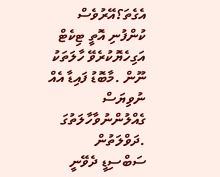އެގެތަ؟އޭރުވެސް ކުންފުނި އޮތީ ޓިކެޓް އަގިހެޔޮކުރެވޭ ހާލަތަކު ނޫން .މާބޮޑު ފައިޑާ އެއް ނުވިޔަސް ގެއްލުންނުވާހާލަތުގަ .ދަވްލަތުން ސަބްސިޑީ ދެވޭނީ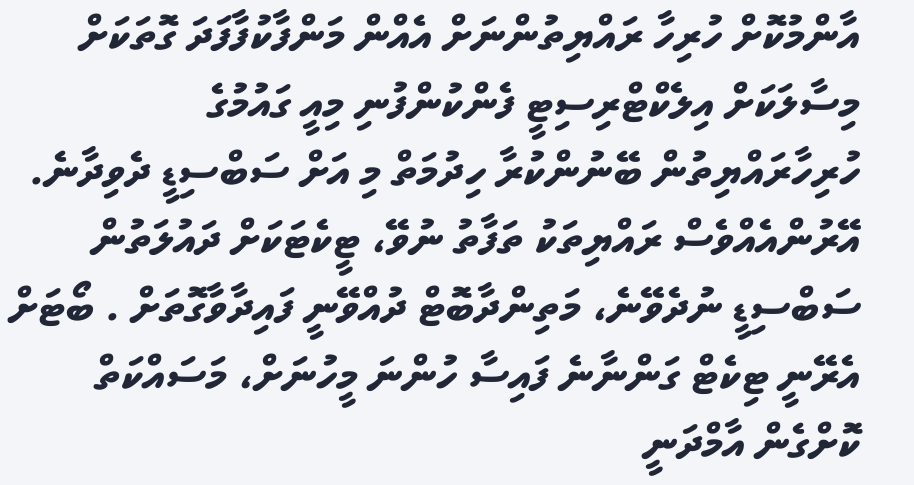އާންމުކޮށް ހުރިހާ ރައްޔިތުންނަށް އެއްން މަންފާކުފާފަދަ ގޮތަކަށް މިސާލަކަށް އިލެކްޓްރިސިޓީ ފެންކުންފުނި މިއީ ގައުމުގެ ހުރިހާރައްޔިތުން ބޭނުންކުރާ ހިދުމަތް މި އަށް ސަބްސިޑީ ދެވިދާނެ. އޭރުންއެއްވެސް ރައްޔިތަކު ތަފާތު ނުވޭ، ޓީކެޓަކަށް ދައުލަތުން ސަބްސިޑީ ނުދެވޭނެ، މަތިންދާބޮޓް ދުއްވޭނީ ފައިދާވާގޮތަށް . ބޯޓަށް އެރޭނީ ޓިކެޓް ގަންނާނެ ފައިސާ ހުންނަ މީހުނަށް، މަސައްކަތް ކޮށްގެން އާމްދަނީ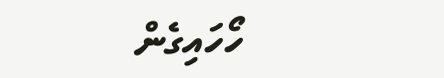ހޯހައިގެން